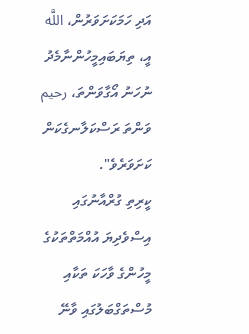އަދި ހަމަކަށަވަރުން، اللَّه އީ، ތިޔަބައިމީހުންނާމެދު ނުހަނު އޯގާވަންތަ، رحيم ވަންތަ ރަސްކަލާނގެކަން ކަށަވަރެވެ".
ކީރިތި ގުރްއާނުގައި އިސްވެދިޔަ އުއްމަތްތަކުގެ މީހުންގެ ވާހަކަ ތަކާއި މުސްތަގްބަލުގައި ވާނޭ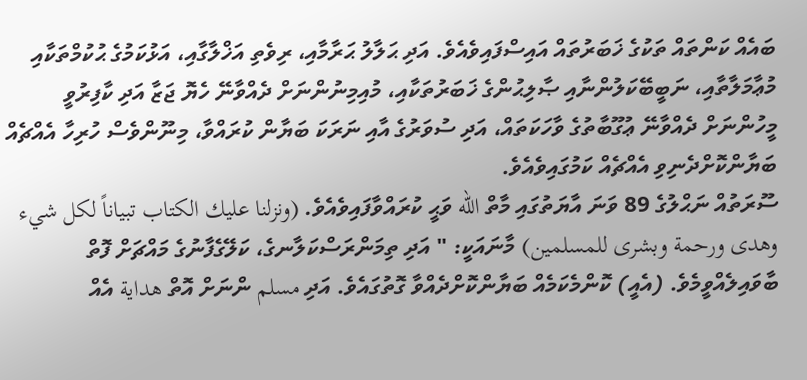ބައެއް ކަންތައް ތަކުގެ ޚަބަރުތައް އައިސްފައިވެއެވެ. އަދި ޙަލާލު ޙަރާމާއި، ރިވެތި އަޚްލާގާއި، އަޅުކަމުގެ ޙުކުމްތަކާއި މުޢާމަލާތާއި، ނަބީބޭކަލުންނާއި ޞާލިޙުންގެ ޚަބަރުތަކާއި، މުއިމިނުންނަށް ދެއްވާނޭ ހެޔޮ ޖަޒާ އަދި ކާފިރުވީ މީހުންނަށް ދެއްވާނޭ ޢުގޫބާތުގެ ވާހަކަތައް، އަދި ސުވަރުގެ އާއި ނަރަކަ ބަޔާން ކުރައްވާ، މިނޫންވެސް ހުރިހާ އެއްޗެއް ބަޔާންކޮށްދެނިވި އެއްޗެއް ކަމުގައިވެއެވެ.
ސޫރަތުއް ނަޙްލުގެ 89 ވަނަ އާޔަތުގައި މާތް الله ވަޙީ ކުރައްވާފައިވެއެވެ. (ونزلنا عليك الكتاب تبياناً لكل شيء وهدى ورحمة وبشرى للمسلمين) މާނައަކީ: " އަދި ތިމަންރަސްކަލާނގެ، ކަލޭގެފާނުގެ މައްޗަށް ފޮތް ބާވައިލެއްވީމެވެ. (އެއީ) ކޮންމެކަމެއް ބަޔާންކޮށްދެއްވާ ގޮތުގައެވެ. އަދި مسلم ންނަށް އޮތް هداية އެއް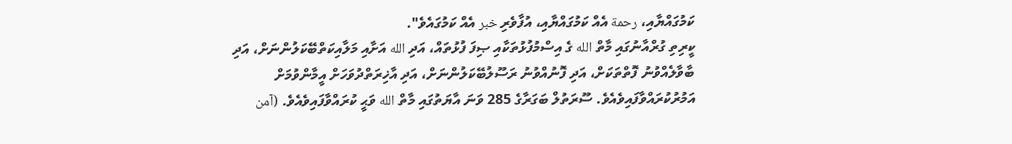ކަމުގައްޔާއި، رحمة އެއް ކަމުގައްޔާއި، އުފާވެރި خبر އެއް ކަމުގައެވެ".
ކީރިތި ގުރްއާނުގައި މާތް الله ގެ އިސްމުފުޅުތަކާއި ޞިފަ ފުޅުތައް، އަދި الله އަށާއި މަލާއިކަތްބޭކަލުންނަށް، އަދި ބާވާލެއްވުނު ފޮތްތަކަށް، އަދި ފޮނުއްވުނު ރަސޫލުބޭކަލުންނަށް، އަދި އާޚިރަތްދުވަހަށް އީމާންވުމަށް އަމުރުކުރައްވާފައިވެއެވެ. ސޫރަތުލް ބަގަރާގެ 285 ވަނަ އާޔަތުގައި މާތް الله ވަޙީ ކުރައްވާފައިވެއެވެ. (آمن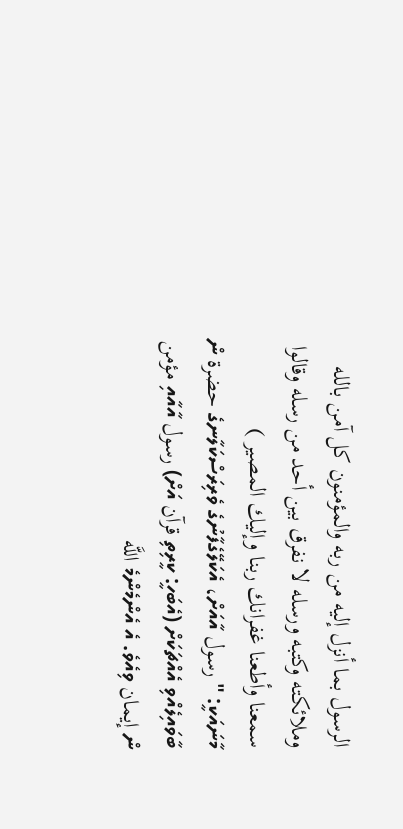الرسول بما أنزل إليه من ربه والمؤمنون كل آمن بالله وملائكته وكتبه ورسله لا نفرق بين أحد من رسله وقالوا سمعنا وأطعنا غفرانك ربنا وإليك المصير )
މާނައަކީ: " رسول އާއަށް، އެކަލޭގެފާނުގެ ވެރިރަސްކަލާނގެ حضرة ން ބާވައިލެއްވި އެއްޗަކަށް (އެބަހީ: ކީރިތި قرآن އަށް) رسول އާއާއި مؤمن ން إيمان ވިއެވެ. އެ އެންމެންމެ اللَّه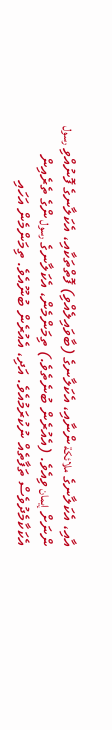އާއި، އެކަލާނގެ ملائكة ންނާއި، އެކަލާނގެ (ބާވައިލެއްވި) ފޮތްތަކާއި، އެކަލާނގެ ފޮނުއްވި رسول ންނަށް إيمان ވިއެވެ. (އެއުރެން ބުނެތެވެ.) ތިމަންމެން، އެކަލާނގެ رسول ންގެ ތެރެއިން އެކަކާމެދުވެސް ތަފާތެއް ނުކުރަމުއެވެ. އަދި، އެއުރެން ބުނޫއެވެ. ތިމަންމެން އަހައި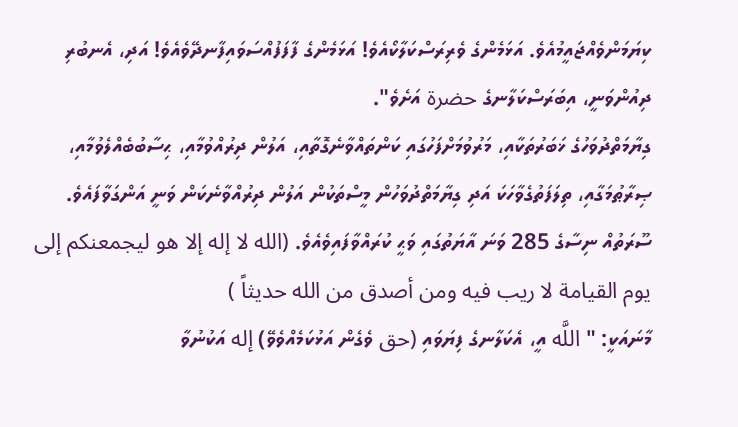ކިޔަމަންވެއްޖައީމުއެވެ. އަޅަމެންގެ ވެރިރަސްކަލާކޯއެވެ! އަޅަމެންގެ ފާފަފުއްސަވައިފާނދޭވެއެވެ! އަދި، އެނބުރި ދިއުންވަނީ، އިބަރަސްކަލާނގެ حضرة އަށެވެ".
ގިޔާމަތްދުވަހުގެ ޚަބަރުތަކާއި، މަރުވުމަށްފަހުގައި ކަންތައްވާނެގޮތާއި، އަލުން ދިރުއްވުމާއި، ޙިސާބުބެއްލެވުމާއި، ޞިރާޠުމަގާއި، ތިލަފަތުގެވާހަކަ އަދި ގިޔާމަތްދުވަހުން މީސްތަކުން އަލުން ދިރުއްވާނެކަން ވަނީ އަންގަވާފައެވެ. ސޫރަތުއް ނިސާގެ 285 ވަނަ އާޔަތުގައި ވަޙީ ކުރައްވާފައިވެއެވެ. (الله لا إله إلا هو ليجمعنكم إلى يوم القيامة لا ريب فيه ومن أصدق من الله حديثاً )
މާނައަކީ: " اللَّه އީ، އެކަލާނގެ ފިޔަވައި (حق ވެގެން އަޅުކަމެއްވެވޭ) إله އަކުނުވާ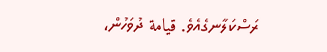ރަސްކަލާނގެއެވެ. قيامة ދުވަހުން،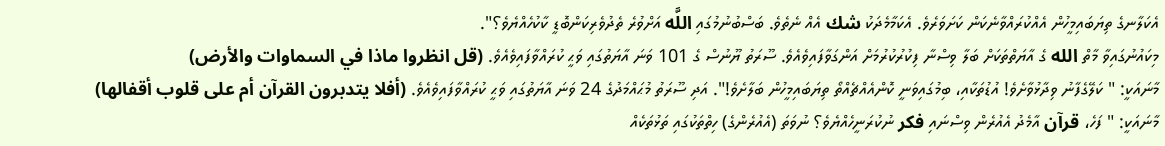އެކަލާނގެ ތިޔަބައިމީހުން އެއްކުރައްވާނެކަން ކަށަވަރެވެ. އެކަމާމެދަކު شك އެއް ނެތެވެ. ބަސްބުނުމުގައި اللَّه އަށްވުރެ ތެދުވެރިކަންބޮޑީ ކާކުހެއްޔެވެ؟".
މިކައުނުގައިވާ މާތް الله ގެ އާޔަތްތަކަށް ބަލާ ވިސްނާ ފިކުރުކުރުމަށް އަންގަވާފައިވެއެވެ. ސޫރަތު ޔޫނުސް ގެ 101 ވަނަ އާޔަތުގައި ވަޙީ ކުރައްވާފައިވެއެވެ. (قل انظروا ماذا في السماوات والأرض)
މާނައަކީ: " ކަލޭގެފާނު ވިދާޅުވާށެވެ! އުޑުތަކާއި، ބިމުގައިވަނީ ކޮންއެއްޗެއްތޯ ތިޔަބައިމީހުން ބަލާށެވެ!". އަދި ސޫރަތު މުޙައްމަދުގެ 24 ވަނަ އާޔަތުގައި ވަޙީ ކުރައްވާފައިވެއެވެ. (أفلا يتدبرون القرآن أم على قلوب أقفالها)
މާނައަކީ: " ފަހެ، قرآن އާމެދު އެއުރެން ވިސްނައި فكر ނުކުރަނީހެއްޔެވެ؟ ނުވަތަ (އެއުރެންގެ) ހިތްތަކުގައި ތަޅުތަކެއް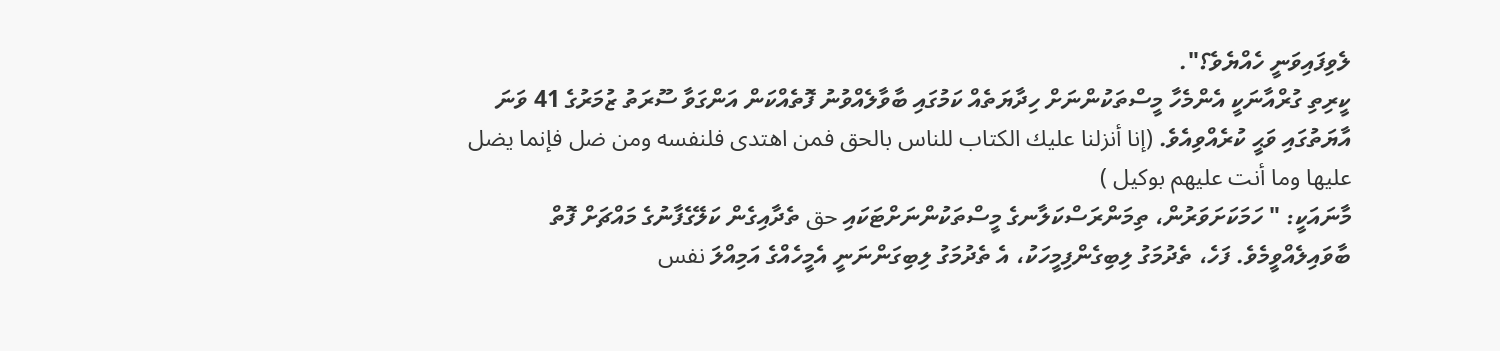ލެވިފައިވަނީ ހެއްޔެވެ؟".
ކީރިތި ގުރްއާނަކީ އެންމެހާ މީސްތަކުންނަށް ހިދާޔަތެއް ކަމުގައި ބާވާލެއްވުނު ފޮތެއްކަން އަންގަވާ ސޫރަތު ޒުމަރުގެ 41 ވަނަ އާޔަތުގައި ވަޙީ ކުރެއްވިއެވެ. (إنا أنزلنا عليك الكتاب للناس بالحق فمن اهتدى فلنفسه ومن ضل فإنما يضل عليها وما أنت عليهم بوكيل )
މާނައަކީ: " ހަމަކަށަވަރުން، ތިމަންރަސްކަލާނގެ މީސްތަކުންނަށްޓަކައި حق ތެދާއިގެން ކަލޭގެފާނުގެ މައްޗަށް ފޮތް ބާވައިލެއްވީމެވެ. ފަހެ، ތެދުމަގު ލިބިގެންފިމީހަކު، އެ ތެދުމަގު ލިބިގަންނަނީ އެމީހެއްގެ އަމިއްލަ نفس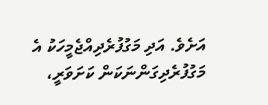އަށެވެ. އަދި މަގުފުރެދިއްޖެމީހަކު އެ މަގުފުރެދިގަންނަކަން ކަށަވަރީ،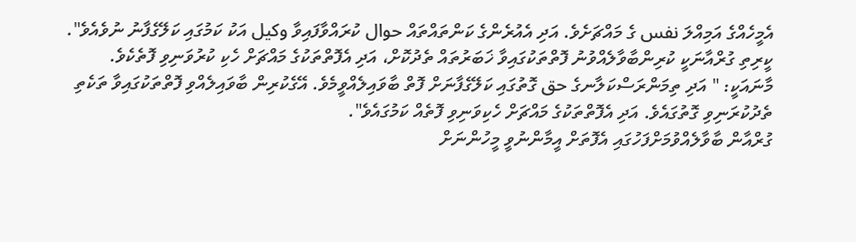އެމީހެއްގެ އަމިއްލަ نفس ގެ މައްޗަށެވެ. އަދި އެއުރެންގެ ކަންތައްތައް حوال ކުރައްވާފައިވާ وكيل އަކު ކަމުގައި ކަލޭގެފާނު ނުވެއެވެ".
ކީރިތި ގުރްއާނަކީ ކުރިންބާވާލެއްވުނު ފޮތްތަކުގައިވާ ޚަބަރުތައް ތެދުކޮށް، އަދި އެފޮތްތަކުގެ މައްޗަށް ހެކި ކުރުވަނިވި ފޮތެކެވެ.
މާނައަކީ: " އަދި ތިމަންރަސްކަލާނގެ حق ގޮތުގައި ކަލޭގެފާނަށް ފޮތް ބާވައިލެއްވީމެވެ. އޭގެކުރިން ބާވައިލެއްވި ފޮތްތަކުގައިވާ ތަކެތި ތެދުކުރަނިވި ގޮތުގައެވެ. އަދި އެފޮތްތަކުގެ މައްޗަށް ހެކިވަނިވި ފޮތެއް ކަމުގައެވެ".
ގުރްއާން ބާވާލެއްވުމަށްފަހުގައި އެފޮތަށް އީމާންނުވީ މީހުންނަށް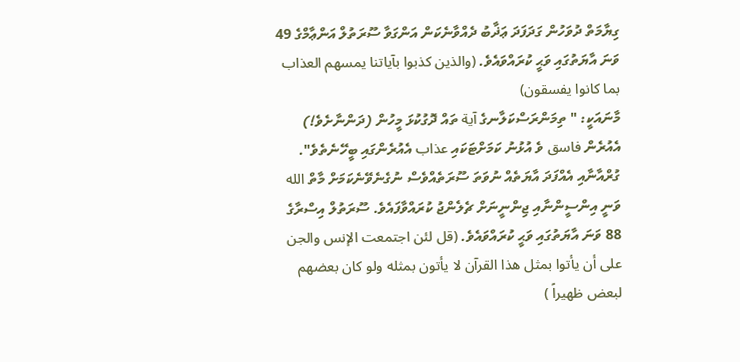ގިޔާމަތް ދުވަހުން ގަދަފަދަ ޢަޛާބު ދެއްވާނެކަން އަންގަވާ ސޫރަތުލް އަންޢާމްގެ 49 ވަނަ އާޔަތުގައި ވަޙީ ކުރައްވައެވެ. (والذين كذبوا بآياتنا يمسهم العذاب بما كانوا يفسقون)
މާނައަކީ: " ތިމަންރަސްކަލާނގެ آية ތައް ދޮގުކުޅަ މީހުން (ދަންނާށެވެ!) އެއުރެން فاسق ވެ އުޅުނު ކަމަށްޓަކައި عذاب އެއުރެންގައި ބީހޭނެތެވެ".
ގުރްއާނާއި އެއްފަދަ އާޔަތެއް ނުވަތަ ސޫރަތެއްވެސް ނުގެނެވޭނެކަމަށް މާތް الله ވަނީ އިންސީންނާއި ޖިންނީނަށް ޗެލެންޖު ކުރައްވާފައެވެ. ސޫރަތުލް އިސްރާގެ 88 ވަނަ އާޔަތުގައި ވަޙީ ކުރައްވައެވެ. (قل لئن اجتمعت الإنس والجن على أن يأتوا بمثل هذا القرآن لا يأتون بمثله ولو كان بعضهم لبعض ظهيراً )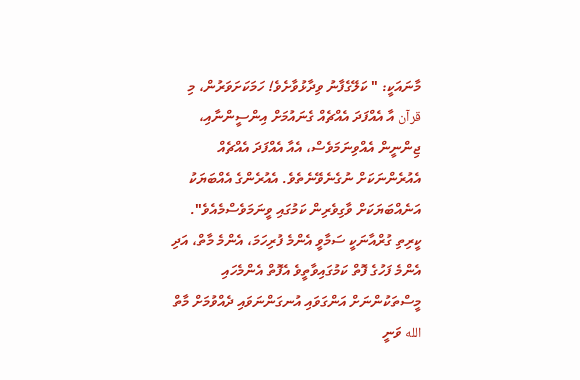މާނައަކީ: " ކަލޭގެފާނު ވިދާޅުވާށެވެ! ހަމަކަށަވަރުން، މި قرآن އާ އެއްފަދަ އެއްޗެއް ގެނައުމަށް އިންސީންނާއި، ޖިންނީން އެއްވިނަމަވެސް، އެއާ އެއްފަދަ އެއްޗެއް އެއުރެންނަކަށް ނުގެނެވޭނެތެވެ. އެއުރެންގެ އެއްބަޔަކު އަނެއްބަޔަކަށް ވާގިވެރިން ކަމުގައި ވީނަމަވެސްމެއެވެ".
ކީރިތި ގުރްއާނަކީ ސަމާވީ އެންމެ ފުރިހަމަ، އެންމެ މާތް، އަދި އެންމެ ފަހުގެ ފޮތް ކަމުގައިވާތީވެ އެފޮތް އެންމެހައި މީސްތަކުންނަށް އަންގަވައި އުނގަންނަވައި ދެއްވުމަށް މާތް الله ވަނީ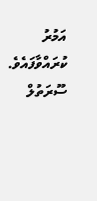އަމުރު ކުރައްވާފައެވެ. ސޫރަތުލް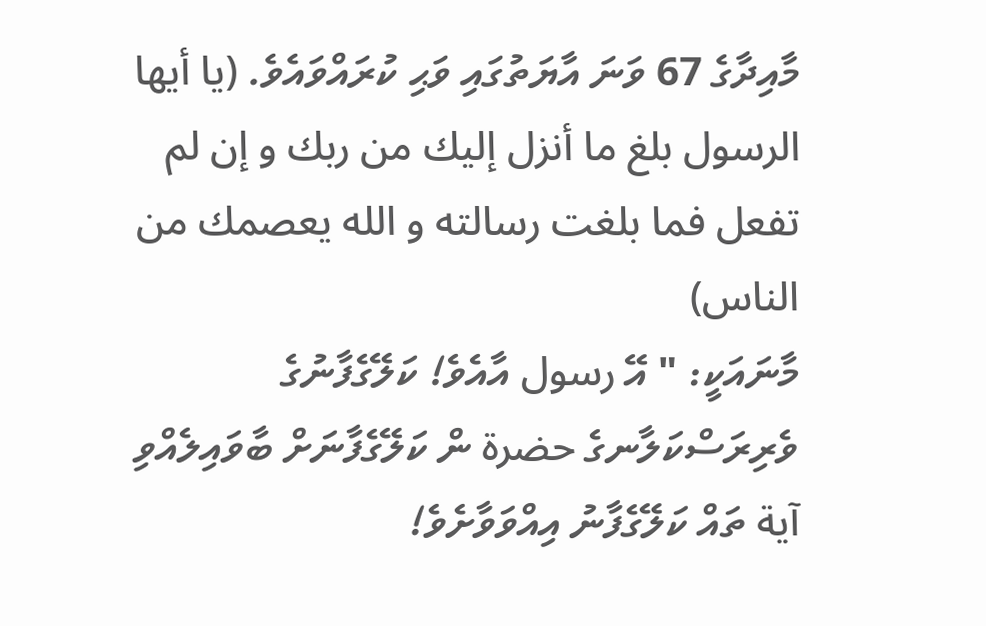މާއިދާގެ 67 ވަނަ އާޔަތުގައި ވަޙި ކުރައްވައެވެ. (يا أيها الرسول بلغ ما أنزل إليك من ربك و إن لم تفعل فما بلغت رسالته و الله يعصمك من الناس)
މާނައަކީ: " އޭ رسول އާއެވެ! ކަލޭގެފާނުގެ ވެރިރަސްކަލާނގެ حضرة ން ކަލޭގެފާނަށް ބާވައިލެއްވި آية ތައް ކަލޭގެފާނު އިއްވަވާށެވެ!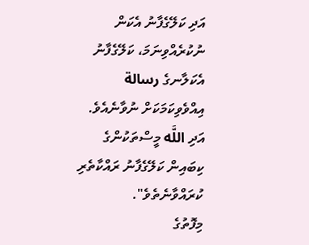އަދި ކަލޭގެފާނު އެކަން ނުކުރެއްވިނަމަ، ކަލޭގެފާނު އެކަލާނގެ رسالة އިއްވެވިކަމަކަށް ނުވާނެއެވެ. އަދި اللَّه މީސްތަކުންގެ ކިބައިން ކަލޭގެފާނު ރައްކާތެރި ކުރައްވާނެތެވެ".
މިފޮތުގެ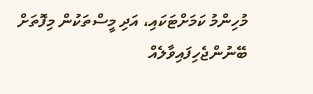މުހިންމު ކަމަށްޓަކައި، އަދި މީސްތަކުން މިފޮތަށް ބޭނުންޖެހިފައިވާލެއް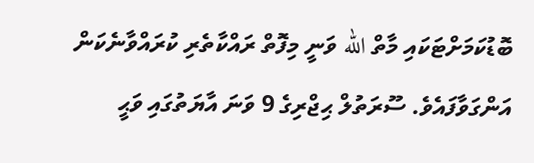ބޮޑުކަމަށްޓަކައި މާތް الله ވަނީ މިފޮތް ރައްކާތެރި ކުރައްވާނެކަން އަންގަވާފައެވެ. ސޫރަތުލް ޙިޖްރިގެ 9 ވަނަ އާޔަތުގައި ވަޙީ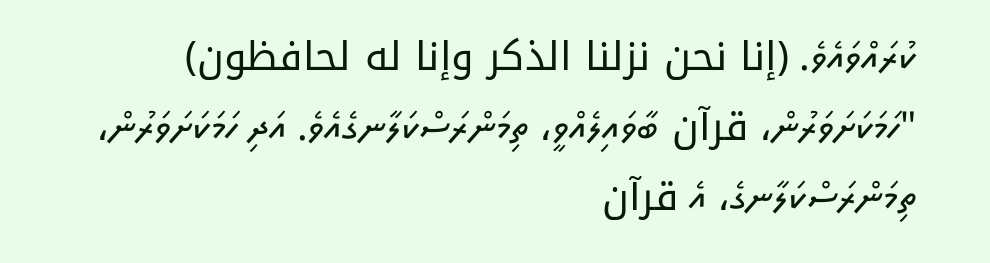ކުރައްވައެވެ. (إنا نحن نزلنا الذكر وإنا له لحافظون) "ހަމަކަށަވަރުން، قرآن ބާވައިލެއްވީ، ތިމަންރަސްކަލާނގެއެވެ. އަދި ހަމަކަށަވަރުން، ތިމަންރަސްކަލާނގެ، އެ قرآن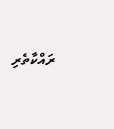ރައްކާތެރި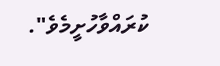ކުރައްވާހުށީމެވެ".